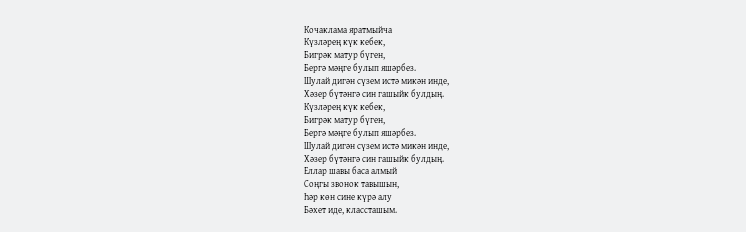Кочаклама яратмыйча
Күзләрең күк кебек,
Бигрәк матур бүген,
Бергә мәңге булып яшәрбез.
Шулай дигән сүзем истә микән инде,
Хәзер бүтәнгә син гашыйк булдың.
Күзләрең күк кебек,
Бигрәк матур бүген,
Бергә мәңге булып яшәрбез.
Шулай дигән сүзем истә микән инде,
Хәзер бүтәнгә син гашыйк булдың.
Еллар шавы баса алмый
Соңгы звонок тавышын,
Һәр көн сине күрә алу
Бәхет иде, классташым.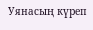Уянасың күреп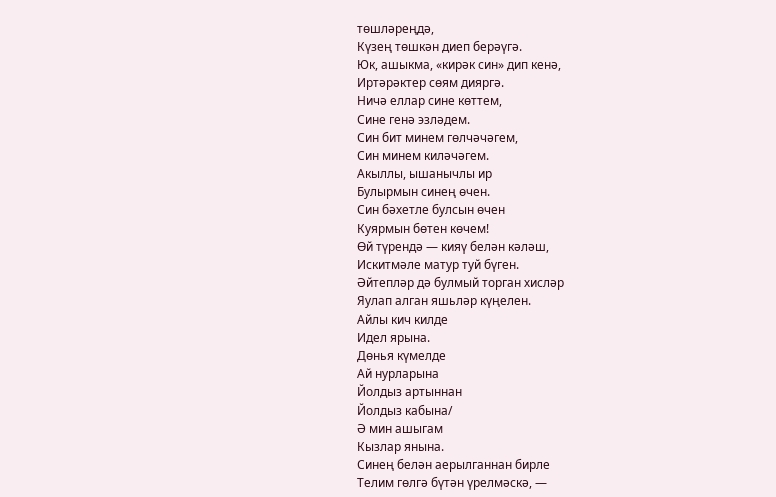төшләреңдә,
Күзең төшкән диеп берәүгә.
Юк, ашыкма, «кирәк син» дип кенә,
Иртәрәктер сөям дияргә.
Ничә еллар сине көттем,
Сине генә эзләдем.
Син бит минем гөлчәчәгем,
Син минем киләчәгем.
Акыллы, ышанычлы ир
Булырмын синең өчен.
Син бәхетле булсын өчен
Куярмын бөтен көчем!
Өй түрендә — кияү белән кәләш,
Искитмәле матур туй бүген.
Әйтепләр дә булмый торган хисләр
Яулап алган яшьләр күңелен.
Айлы кич килде
Идел ярына.
Дөнья күмелде
Ай нурларына
Йолдыз артыннан
Йолдыз кабына/
Ә мин ашыгам
Кызлар янына.
Синең белән аерылганнан бирле
Телим гөлгә бүтән үрелмәскә, —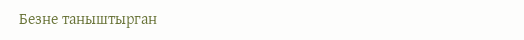Безне таныштырган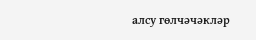алсу гөлчәчәкләр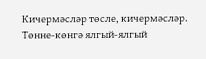Кичермәсләр төсле, кичермәсләр.
Төнне-көнгә ялгый-ялгый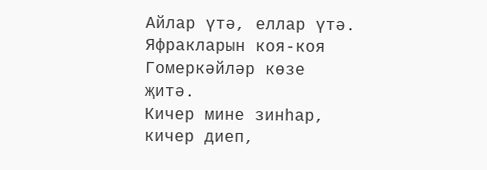Айлар үтә, еллар үтә.
Яфракларын коя-коя
Гомеркәйләр көзе җитә.
Кичер мине зинһар, кичер диеп,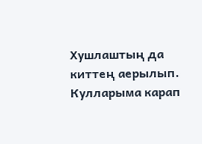Хушлаштың да киттең аерылып.
Кулларыма карап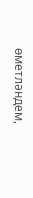өметләндем,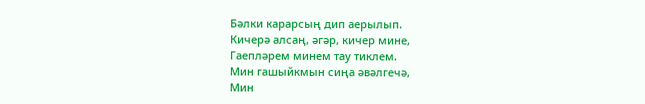Бәлки карарсың дип аерылып.
Кичерә алсаң, әгәр, кичер мине,
Гаепләрем минем тау тиклем.
Мин гашыйкмын сиңа әвәлгечә,
Мин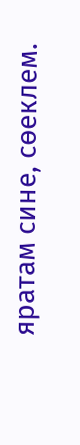яратам сине, сөеклем.